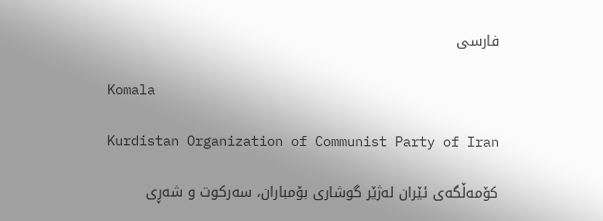فارسی

Komala

Kurdistan Organization of Communist Party of Iran

کۆمەڵگەی ئێران لەژێر گوشاری بۆمباران، سەرکوت و شەڕی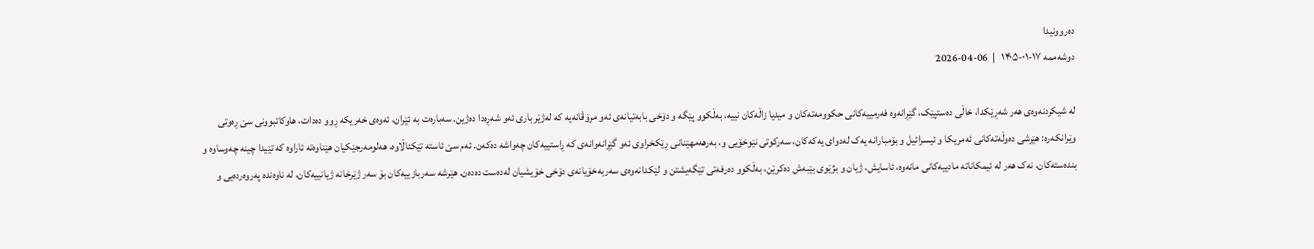دەروونیدا
دوشەممە ۱۷-۰۱-۱۴۰۵   |  06-04-2026

لە شیکردنەوەی هەر شەڕێکدا، خاڵی دەستپێک، گێڕانەوە فەرمییەکانی حکوومەتەکان و میدیا زاڵەکان نییە، بەڵکوو پێگە و دۆخی بابەتیانەی ئەو مرۆڤانەیە کە لەژێر باری ئەو شەڕەدا دەژین. سەبارەت بە ئێران، ئەوەی خەریکە ڕوو دەدات، هاوکاتبوونی سێ ڕەوتی وێرانکەرە: هێرشی دەوڵەتەکانی ئەمریکا و ئیسرائیل و بۆمبارانە یەک لەدوای یەکەکان، سەرکوتی نێوخۆیی و، بەرهەمهێنانی ڕێکخراوی ئەو گێڕانەوانەی کە ڕاستییەکان چەواشە دەکەن. ئەم سێ ئاستە تێکئاڵاوە، هەلومەرجێکیان هێناوەتە ئاراوە کە تێیدا چینە چەوساوە و بندەستەکان، نەک هەر لە ئیمکاناتە مادییەکانی مانەوە، ئاسایش، ژیان و بژێوی بێبەش دەکرێن، بەڵکوو دەرفەتی تێگەیشتن و لێکدانەوەی سەربەخۆیانەی دۆخی خۆیشیان لەدەست دەدەن. هێرشە سەربازییەکان بۆ سەر ژێرخانە ژیانییەکان، لە ناوەندە پەروەردەیی و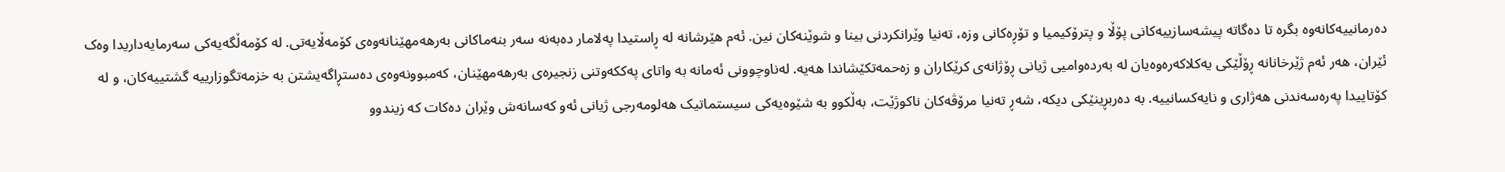دەرمانییەکانەوە بگرە تا دەگاتە پیشەسازییەکانی پۆڵا و پترۆکیمیا و تۆڕەکانی وزە، تەنیا وێرانکردنی بینا و شوێنەکان نین. ئەم هێرشانە لە ڕاستیدا پەلامار دەبەنە سەر بنەماکانی بەرهەمهێنانەوەی کۆمەڵایەتی. لە کۆمەڵگەیەکی سەرمایەداریدا وەک ئێران، هەر ئەم ژێرخانانە ڕۆڵێکی یەکلاکەرەوەیان لە بەردەوامیی ژیانی ڕۆژانەی کرێکاران و زەحمەتکێشاندا هەیە. لەناوچوونی ئەمانە بە واتای پەککەوتنی زنجیرەی بەرهەمهێنان، کەمبوونەوەی دەستڕاگەیشتن بە خزمەتگوزارییە گشتییەکان، و لە کۆتاییدا پەرەسەندنی هەژاری و نایەکسانییە. بە دەربڕینێکی دیکە، شەڕ تەنیا مرۆڤەکان ناکوژێت، بەڵکوو بە شێوەیەکی سیستماتیک هەلومەرجی ژیانی ئەو کەسانەش وێران دەکات کە زیندوو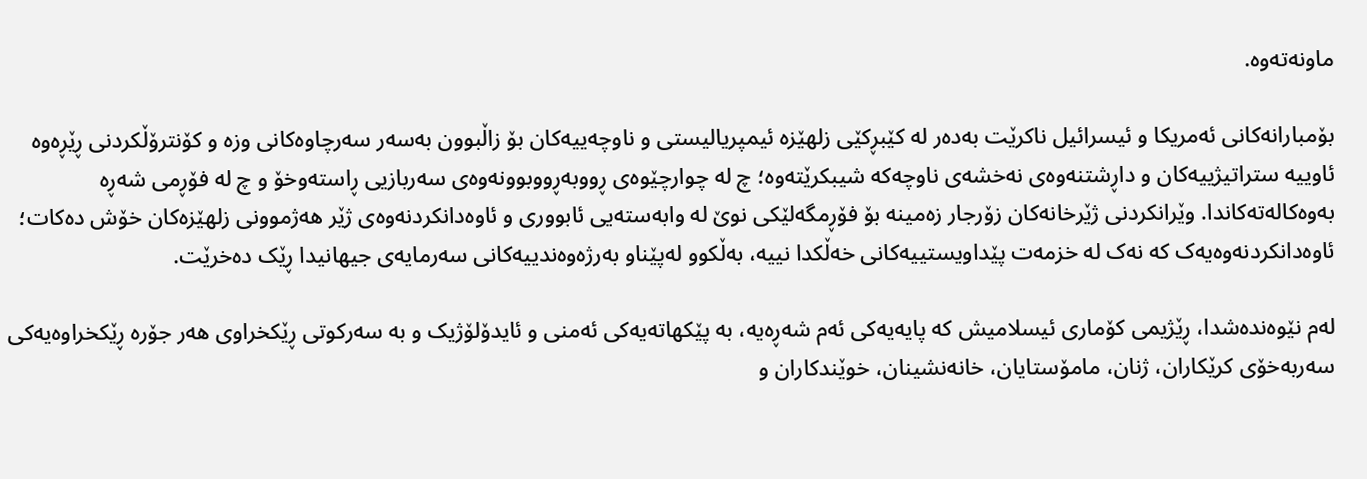ماونەتەوە.

بۆمبارانەکانی ئەمریکا و ئیسرائیل ناکرێت بەدەر لە کێبڕکێی زلهێزە ئیمپریالیستی و ناوچەییەکان بۆ زاڵبوون بەسەر سەرچاوەکانی وزە و کۆنترۆڵکردنی ڕێڕەوە ئاوییە ستراتیژییەکان و داڕشتنەوەی نەخشەی ناوچەکە شیبکرێتەوە؛ چ لە چوارچێوەی ڕووبەڕووبوونەوەی سەربازیی ڕاستەوخۆ و چ لە فۆڕمی شەڕە بەوەکالەتەکاندا. وێرانکردنی ژێرخانەکان زۆرجار زەمینە بۆ فۆڕمگەلێکی نوێ لە وابەستەیی ئابووری و ئاوەدانکردنەوەی ژێر هەژموونی زلهێزەکان خۆش دەکات؛ ئاوەدانکردنەوەیەک کە نەک لە خزمەت پێداویستییەکانی خەڵکدا نییە، بەڵکوو لەپێناو بەرژەوەندییەکانی سەرمایەی جیهانیدا ڕێک دەخرێت.

لەم نێوەندەشدا، ڕێژیمی کۆماری ئیسلامیش کە پایەیەکی ئەم شەڕەیە، بە پێکهاتەیەکی ئەمنی و ئایدۆلۆژیک و بە سەرکوتی ڕێکخراوی هەر جۆرە ڕێکخراوەیەکی سەربەخۆی کرێکاران، ژنان، مامۆستایان، خانەنشینان، خوێندکاران و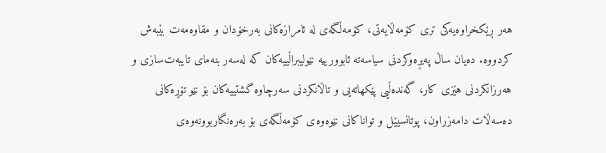هەر ڕێکخراوەیەکی تری کۆمەڵایەتی، کۆمەڵگەی لە ئامرازەکانی بەرخۆدان و مقاوەمەت بێبەش کردووە. دەیان ساڵ پەیڕەوکردنی سیاسەتە ئابوورییە نێولیبراڵییەکان کە لەسەر بنەمای تایبەت‌سازی و هەرزانکردنی هێزی کار، گەندەڵیی پێکهاتەیی و تاڵانکردنی سەرچاوە گشتییەکان بۆ نێو تۆڕەکانی دەسەڵات دامەزراون، پوتانسیێل و تواناکانی نێوەوەی کۆمەڵگەی بۆ بەرەنگاربوونەوەی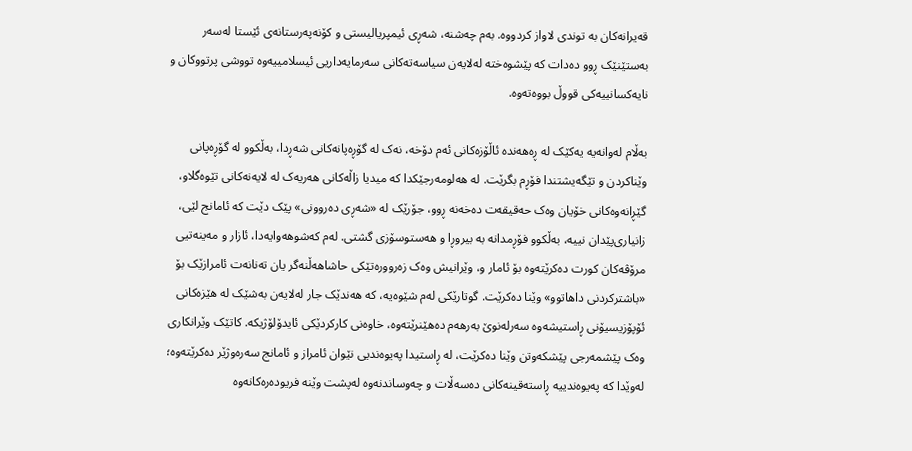قەیرانەکان بە توندی لاواز کردووە. بەم چەشنە، شەڕی ئیمپریالیستی و کۆنەپەرستانەی ئێستا لەسەر بەستێنێک ڕوو دەدات کە پێشوەختە لەلایەن سیاسەتەکانی سەرمایەداریی ئیسلامییەوە تووشی پرتووکان و نایەکسانییەکی قووڵ بووەتەوە.

بەڵام لەوانەیە یەکێک لە ڕەهەندە ئاڵۆزەکانی ئەم دۆخە، نەک لە گۆڕەپانەکانی شەڕدا، بەڵکوو لە گۆڕەپانی وێناکردن و تێگەیشتندا فۆڕم بگرێت. لە هەلومەرجێکدا کە میدیا زاڵەکانی هەریەک لە لایەنەکانی تێوەگلاو، گێڕانەوەکانی خۆیان وەک حەقیقەت دەخەنە ڕوو، جۆرێک لە «شەڕی دەروونی» پێک دێت کە ئامانج لێی، زانیاری‌پێدان نییە، بەڵکوو فۆڕمدانە بە بیروڕا و هەستوسۆزی گشتی. لەم کەشوهەوایەدا، ئازار و مەینەتیی مرۆڤەکان کورت دەکرێتەوە بۆ ئامار و، وێرانیش وەک زەروورەتێکی حاشاهەڵنەگر یان تەنانەت ئامرازێک بۆ «باشترکردنی داهاتوو» وێنا دەکرێت. گوتارێکی لەم شێوەیە، کە هەندێک جار لەلایەن بەشێک لە هێزەکانی ئۆپۆزیسیۆنی ڕاستیشەوە سەرلەنوێ بەرهەم دەهێنرێتەوە، خاوەنی کارکردێکی ئایدۆلۆژیکە. کاتێک وێرانکاری وەک پێشمەرجی پێشکەوتن وێنا دەکرێت، لە ڕاستیدا پەیوەندیی نێوان ئامراز و ئامانج سەرەوژێر دەکرێتەوە؛ لەوێدا کە پەیوەندییە ڕاستەقینەکانی دەسەڵات و چەوساندنەوە لەپشت وێنە فریودەرەکانەوە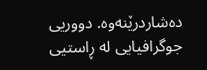دەشاردرێنەوە. دووریی جوگرافیایی لە ڕاستیی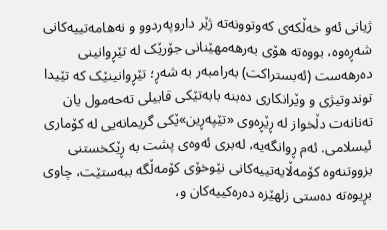ژیانی ئەو خەڵکەی کەوتوونەتە ژێر داروپەردوو و نەهامەتییەکانی شەڕەوە، بووەتە هۆی بەرهەمهێنانی جۆرێک لە تێڕوانینی دەرهەست (ئەبستراکت) بەرامبەر بە شەڕ؛ تێڕوانینێک کە تێیدا توندوتیژی و وێرانکاری دەبنە بابەتێکی قابیلی تەحەمول یان تەنانەت دڵخواز لە ڕێڕەوی «تێپەڕین»ێکی گریمانەیی لە کۆماری ئیسلامی. ئەم ڕوانگەیە، لەبری ئەوەی پشت بە ڕێکخستنی بزووتنەوە کۆمەڵایەتییەکانی نێوخۆی کۆمەڵگە ببەستێت، چاوی بڕیوەتە دەستی زلهێزە دەرەکییەکان و،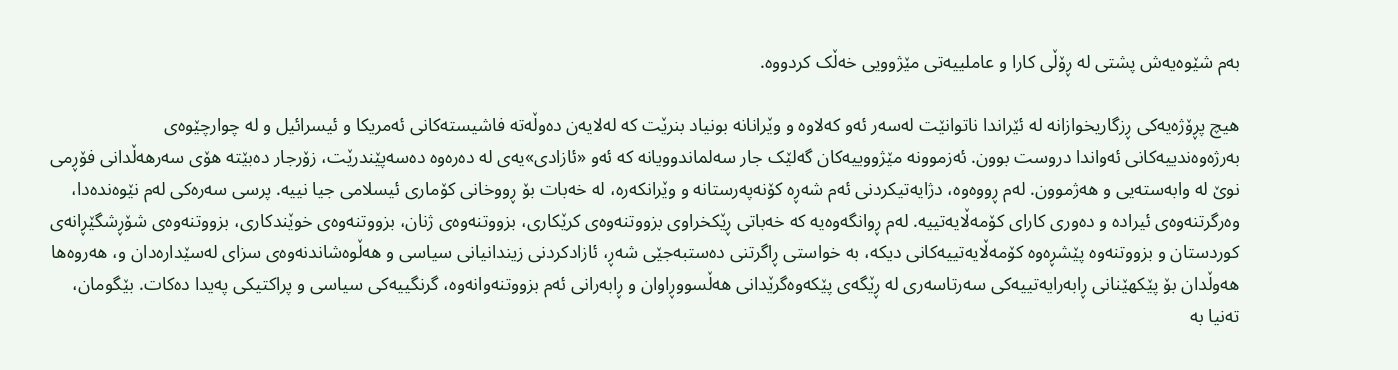بەم شێوەیەش پشتی لە ڕۆڵی کارا و عاملییەتی مێژوویی خەڵک کردووە.

هیچ پڕۆژەیەکی ڕزگاریخوازانە لە ئێراندا ناتوانێت لەسەر ئەو کەلاوە و وێرانانە بونیاد بنرێت کە لەلایەن دەوڵەتە فاشیستەکانی ئەمریکا و ئیسرائیل و لە چوارچێوەی بەرژەوەندییەکانی ئەواندا دروست بوون. ئەزموونە مێژووییەکان گەلێک جار سەلماندوویانە کە ئەو «ئازادی»یەی لە دەرەوە دەسەپێندرێت، زۆرجار دەبێتە هۆی سەرهەڵدانی فۆڕمی نوێ لە وابەستەیی و هەژموون. لەم ڕووەوە، دژایەتیکردنی ئەم شەڕە کۆنەپەرستانە و وێرانکەرە، لە خەبات بۆ ڕووخانی کۆماری ئیسلامی جیا نییە. پرسی سەرەکی لەم نێوەندەدا، وەرگرتنەوەی ئیرادە و دەوری کارای کۆمەڵایەتییە. لەم ڕوانگەوەیە کە خەباتی ڕێکخراوی بزووتنەوەی کرێکاری، بزووتنەوەی ژنان، بزووتنەوەی خوێندکاری، بزووتنەوەی شۆڕشگێڕانەی کوردستان و بزووتنەوە پێشڕەوە کۆمەڵایەتییەکانی دیکە، بە خواستی ڕاگرتنی دەستبەجێی شەڕ، ئازادکردنی زیندانیانی سیاسی و هەڵوەشاندنەوەی سزای لەسێدارەدان و، هەروەها هەوڵدان بۆ پێکهێنانی ڕابەرایەتییەکی سەرتاسەری لە ڕێگەی پێکەوەگرێدانی هەڵسووڕاوان و ڕابەرانی ئەم بزووتنەوانەوە، گرنگییەکی سیاسی و پراکتیکی پەیدا دەکات. بێگومان، تەنیا بە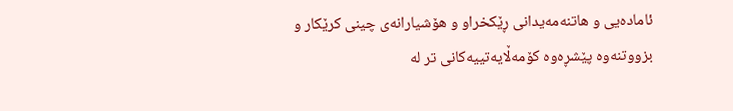ئامادەیی و هاتنەمەیدانی ڕێکخراو و هۆشیارانەی چینی کرێکار و بزووتنەوە پێشڕەوە کۆمەڵایەتییەکانی تر لە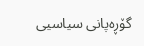گۆڕەپانی سیاسیی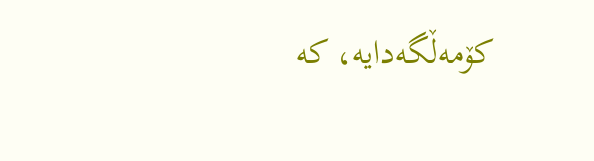کۆمەڵگەدایە، کە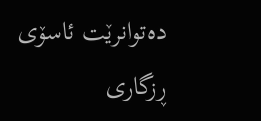دەتوانرێت ئاسۆی ڕزگاری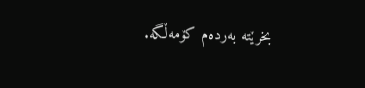بخرێتە بەردەم کۆمەڵگە.